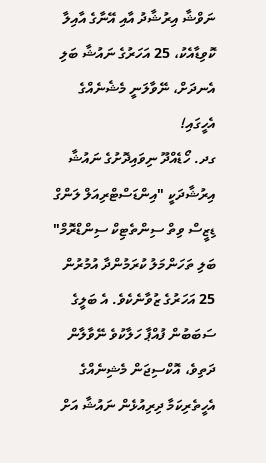ނަވްޝާ އިރުޝާދު އާއި އޭނާގެ އާއިލާ
ކޮވިޑާއެކު، 25 އަހަރުގެ ނައުޝާ ބަލި އެނދަށް، ނޭވާލަނީ މެޝެނެއްގެ އެހީގައި!
ގދ. ހޯޑެއްދޫ ނިވައިދޮށުގެ ނައުޝާ އިރުޝާދަކީ "އިންޑަސްޓްރިއަލް ލަންގް ޑިޒީސް ވިތް ސިންތެޓިކް ސިންޑްރޮމް" ބަލި ތަހަންމަލު ކުރަމުންދާ އުމުރުން 25 އަހަރުގެ ޒުވާނެކެވެ. އެ ބަލީގެ ސަބަބުން ފުއްޕާ ހަލާކުވެ ނޭވާލާން ދަތިވެ، އޮކްސިޖަން މެޝިނެއްގެ އެހީތެރިކަމާ ދިރިއުޅެން ނައުޝާ އަށް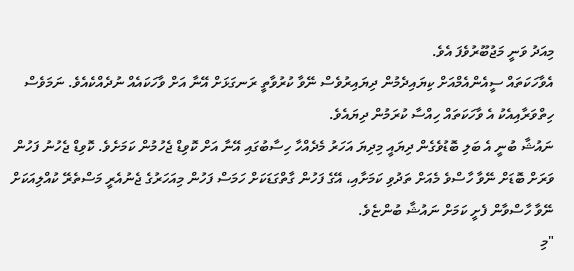މިއަދު ވަނީ މަޖުބޫރުވެފަ އެވެ.
އެވާހަކަތައް ސީއެންއެމްއަށް ކިޔައިދެމުން ދިޔައިރުވެސް ނޭވާ ކުރުވާތީ ރަނގަޅަށް އޭނާ އަށް ވާހަކައެއް ނުދެއްކެއެވެ. ނަމަވެސް ހިތްވަރާއިއެކު އެ ވާހަކަތައް ހިއްސާ ކުރަމުން ދިޔައެވެ.
ނައުޝާ ބުނީ އެ ބަލި ބޮޑުވެގެން ދިޔައީ މިދިޔަ އަހަރު މެދެއްހާ ހިސާބުގައި އޭނާ އަށް ކޮވިޑް ޖެހުމުން ކަމަށެވެ. ކޮވިޑް ޖެހުނު ފަހުން ވަރަށް ބޮޑަށް ނޭވާ ހާސްވެ މެއަށް ތަދުވި ކަމަށާއި، އޭގެ ފަހުން ގާތްގަޑަކަށް ހަމަސް ފަހުން މިއަހަރުގެ ޖެނުއެރީ މަސްތެރޭ ކުއްލިއަކަށް ނޭވާ ހާސްވާން ފެށީ ކަމަށް ނައުޝާ ބުންޏެވެ.
"މި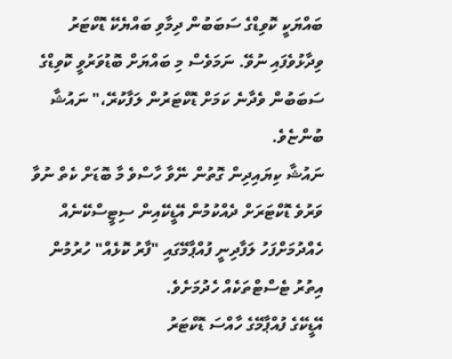ބައްޔަކީ ކޮވިޑްގެ ސަބަބުން ދިމާވި ބައްޔެކޭ ޑޮކްޓަރު ވިދާޅުވެފައި ނުވޭ. ނަމަވެސް މި ބައްޔަށް ބޮޑުވަރުވީ ކޮވިޑްގެ ސަބަބުން ވެދާނެ ކަމަށް ޑޮކްޓަރުން ލަފާކުރޭ،" ނައުޝާ ބުންޏެވެ.
ނައުޝާ ކިޔައިދިން ގޮތުން ނޭވާ ހާސްވެ މާ ބޮޑަށް ކެތް ނުވާ ވަރުވެ ޑޮކްޓަރަށް ދެއްކުމުން އޭޑީކޭއިން ސިޓީސްކޭނެއް ހެއްދުމަށްފަހު ލަފާދިނީ ފުއްޕާމޭގައި "ފާރު ކޮޅެއް" ހުރުމުން އިތުރު ޓެސްޓްތަކެއް ހެދުމަށެވެ.
އޭޑީކޭގެ ފުއްޕާމޭގެ ހާއްސަ ޑޮކްޓަރު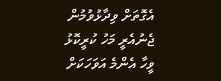އެގޮތަށް ވިދާޅުވުމުން ޖެނުއެރީ މަހު ކުރީކޮޅު ވީހާ އެންމެ އަވަހަކަށް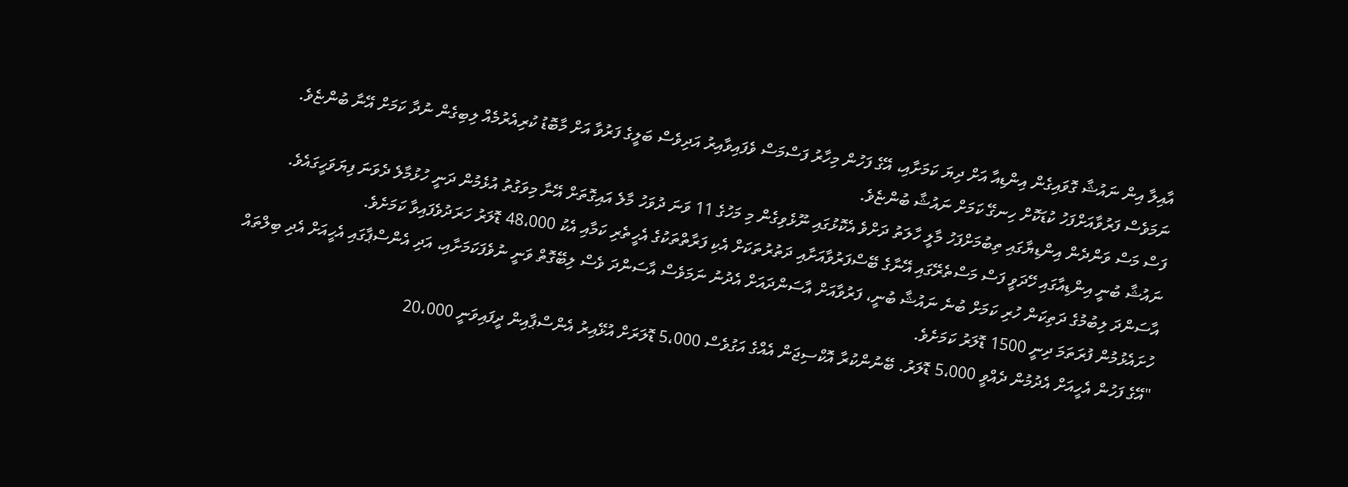އާއިލާ އިން ނައުޝާ ގޮވައިގެން އިންޑިއާ އަށް ދިޔަ ކަމަށާއި، އޭގެ ފަހުން މިހާރު ފަސްމަސް ވެފައިވާއިރު އަދިވެސް ބަލީގެ ފަރުވާ އަށް މާބޮޑު ކުރިއެރުމެއް ލިބިގެން ނުދާ ކަމަށް އޭނާ ބުންޏެވެ. ނަމަވެސް ފަރުވާއަށްފަހު ކުޑަކޮށް ހިނގޭ ކަމަށް ނައުޝާ ބުންޏެވެ.
ފަސް މަސް ވަންދެން އިންޑިޔާގައި ތިބުމަށްފަހު މާލީ ހާލަތު ދަށްވެ އެކޮޅުގައި ނޫޅެވިގެން މި މަހުގެ 11 ވަނަ ދުވަހު މާލެ އައިގޮތަށް އޭނާ މިވަގުތު އުޅެމުން ދަނީ ހުޅުމާލެ ދެވަނަ ފިޔަވަހީގައެވެ.
ނައުޝާ ބުނީ އިންޑިއާގައި ހޭދަވީ ފަސް މަސްތެރޭގައި އޭނާގެ ބޭސްފަރުވާއަށާއި ދަތުރުތަކަށް އެކި ފަރާތްތަކުގެ އެހީތެރި ކަމާއި އެކު 48،000 ޑޮލަރު ހަރަދުވެފައިވާ ކަމަށެވެ.
އާސަންދަ ލިބުމުގެ ދަތިކަން ހުރި ކަމަށް ބުނެ ނައުޝާ ބުނީ، ފަރުވާއަށް އާސަންދައަށް އެދުނު ނަމަވެސް އާސަންދަ ވެސް ލިބޭގޮތް ވަނީ ނުވެފަކަމަށާއި، އަދި އެންސްޕާގައި އެހީއަށް އެދި ބިލްތައް ހުށައެޅުމުން ފުރަތަމަ ދިނީ 1500 ޑޮލަރު ކަމަށެވެ.
"އޭގެ ފަހުން އެހީއަށް އެދުމުން ދެއްވީ 5،000 ޑޮލަރު. ބޭނުންކުރާ އޮކްސިޖަން އެއްގެ އަގުވެސް 5،000 ޑޮލަރަށް އުޅޭއިރު އެންސްޕާއިން ދީފައިވަނީ 20،000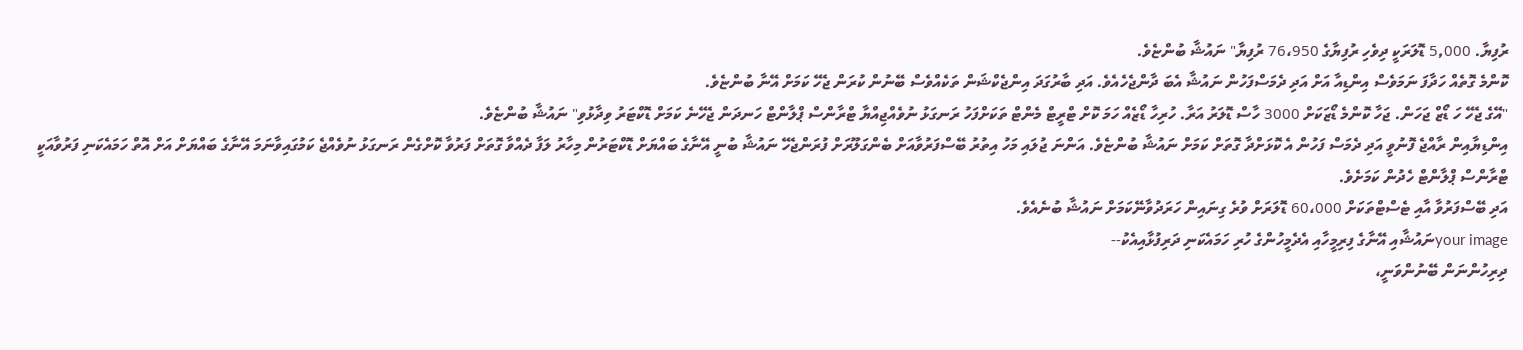ރުފިޔާ. 5,000 ޑޮލަރަކީ ދިވެހި ރުފިޔާގެ 76،950 ރުފިޔާ" ނައުޝާ ބުންޏެވެ.
ކޮންމެ ގޮތެއް ހަދާފަ ނަމަވެސް އިންޑިއާ އަށް އަދި ދެމަސްފަހުން ނައުޝާ އެބަ ދާންޖެހެއެވެ. އަދި ބާރުގަދަ އިންޖެކްޝަން ތަކެއްވެސް ބޭނުން ކުރަން ޖެހޭ ކަމަށް އޭނާ ބުންޏެވެ.
"އޭގެ ޖެހޭ ހަ ޑޯޒް ޖަހަން. ޖަހާ ކޮންމެ ޑޯޒަކަށް 3000 ހާސް ޑޮލަރު އަރާ. ހުރިހާ ޑޯޒެއް ހަމަ ކޮށް ޓްރީޓް މެންޓް ތަކަށްފަހު ރަނގަޅު ނުވެއްޖިއްޔާ ޓްރާންސް ޕްލާންޓް ހަނދަން ޖެހޭނެ ކަމަށް ޑޮކްޓަރު ވިދާޅުވި" ނައުޝާ ބުންޏެވެ.
އިންޑިޔާއިން ރާއްޖެ ފޮނުވީ އަދި ދެމަސް ފަހުން އެ ކޮޅަށްދާ ގޮތަށް ކަމަށް ނައުޝާ ބުންޏެވެ. އަންނަ ޖުލައި މަހު އިތުރު ބޭސްފަރުވާއަށް ބެންގަލޫރަށް ފުރަންޖެހޭ ނައުޝާ ބުނީ އޭނާގެ ބައްޔަށް ޑޮކްޓަރުން މިހާރު ލަފާ ދެއްވާ ގޮތަށް ފަރުވާ ކޮށްގެން ރަނގަޅު ނުވެއްޖެ ކަމުގައިވާނަމަ އޭނާގެ ބައްޔަށް އަށް އޮތް ހަމައެކަނި ފަރުވާއަކީ ޓްރާންސް ޕްލާންޓް ހެދުން ކަމަށެވެ.
އަދި ބޭސްފަރުވާ އާއި ޓެސްޓްތަކަށް 60،000 ޑޮލަރަށް ވުރެ ގިނައިން ހަރަދުވާނޭކަމަށް ނައުޝާ ބުނެއެވެ.
your imageނައުޝާއި އޭނާގެ ފިރިމީހާއި އެދެމީހުންގެ ހުރި ހަމައެކަނި ދަރިފުޅާއިއެކު--
ދިރިހުންނަން ބޭނުންވަނީ،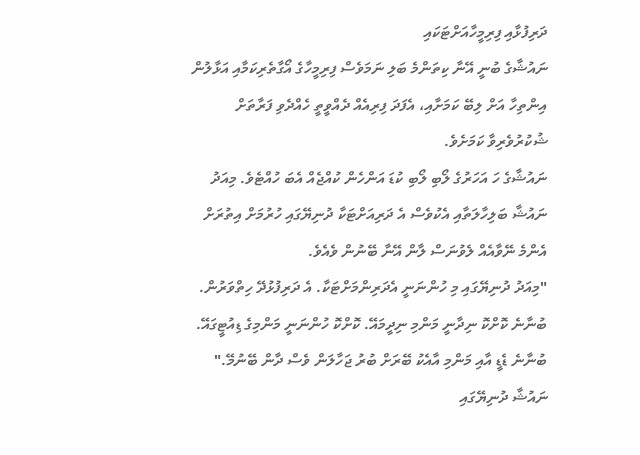ދަރިފުޅާއި ފިރިމީހާއަށްޓަކައި
ނައުޝާގެ ބުނީ އޭނާ ކިތަންމެ ބަލި ނަމަވެސް ފިރިމީހާގެ އޯގާތެރިކަމާއި އަޅާލުން އިންތިހާ އަށް ލިބޭ ކަމަށާއި، އެފަދަ ފިރިއެއް ދެއްވީތީ ހެއްދެވި ފަރާތަށް ޝުކުރުވެރިވާ ކަމަށެވެ.
ނައުޝާގެ ހަ އަހަރުގެ ލޯބި ލޯބި ކުޑަ އަންހެން ކުއްޖެއް އެބަ ހުއްޓެވެ. މިއަދު ނައުޝާ ބަލިހާލަތާއި އެކުވެސް އެ ދަރިއަށްޓަކާ ދުނިޔޭގައި ހުރުމަށް އިތުރަށް އެންމެ ނޭވާއެއް ލެވުނަސް ލާން އޭނާ ބޭނުން ވެއެވެ.
"މިއަދު ދުނިޔޭގައި މި ހުންނަނީ އެދަރިންމަށްޓަކާ. އެ ދަރިފުޅުދޭ ހިތްވަރުން. ބުނާނެ ކޮށްކޮ ނިދާނީ މަންމި ނިދީމައޭ. ކޮށްކޮ ހުންނަނީ މަންމިގެ ޑިއުޓީގައޭ. ބުނާނެ ޑެޑީ އާއި މަންމި އާއެކު ބޭރަށް ބުރު ޖަހާލަން ވެސް ދާން ބޭނުމޭ." ނައުޝާ ދުނިޔޭގައި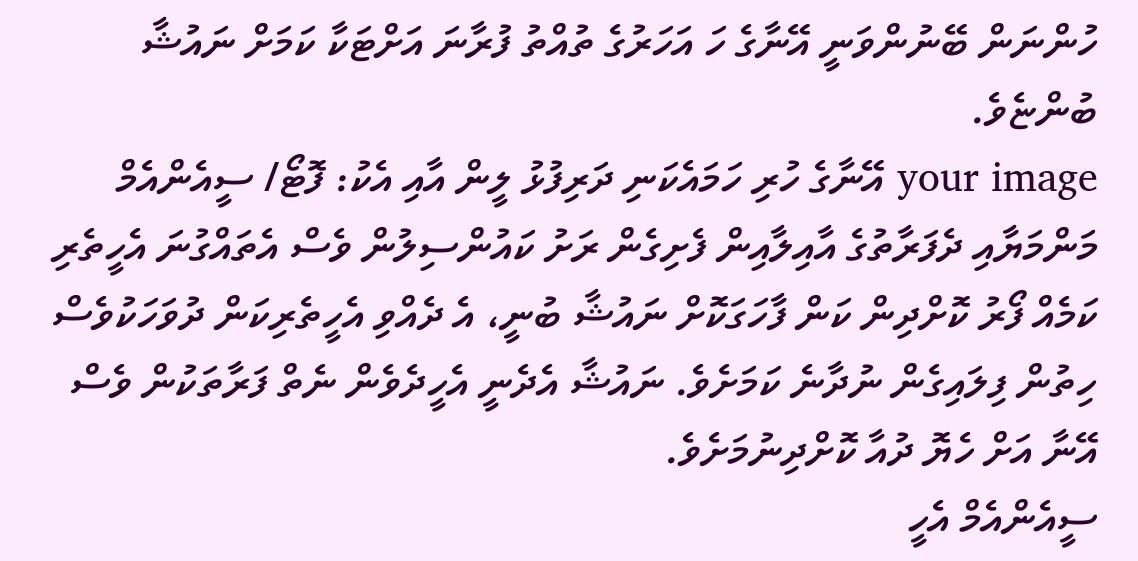ހުންނަން ބޭނުންވަނީ އޭނާގެ ހަ އަހަރުގެ ތުއްތު ފުރާނަ އަށްޓަކާ ކަމަށް ނައުޝާ ބުންޏެވެ.
your image އޭނާގެ ހުރި ހަމައެކަނި ދަރިފުޅު ލީން އާއި އެކު: ފޮޓޯ/ ސީއެންއެމް
މަންމަޔާއި ދެފަރާތުގެ އާއިލާއިން ފެށިގެން ރަށު ކައުންސިލުން ވެސް އެތައްގުނަ އެހީތެރި ކަމެއް ފޯރު ކޮށްދިން ކަން ފާހަގަކޮށް ނައުޝާ ބުނީ، އެ ދެއްވި އެހީތެރިކަން ދުވަހަކުވެސް ހިތުން ފިލައިގެން ނުދާނެ ކަމަށެވެ. ނައުޝާ އެދެނީ އެހީދެވެން ނެތް ފަރާތަކުން ވެސް އޭނާ އަށް ހެޔޮ ދުއާ ކޮށްދިނުމަށެވެ.
ސީއެންއެމް އެހީ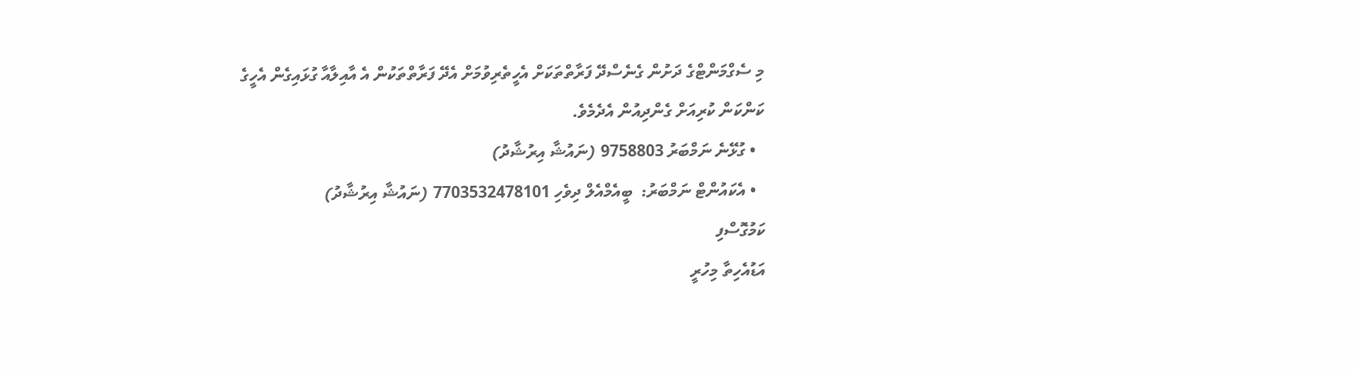މި ސެގްމަންޓްގެ ދަށުން ގެނެސްދޭ ފަރާތްތަކަށް އެހީތެރިވުމަށް އެދޭ ފަރާތްތަކުން އެ އާއިލާއާ ގުޅައިގެން އެހީގެ ކަންކަން ކުރިއަށް ގެންދިއުން އެދެމެވެ.
  • ގުޅޭނެ ނަމްބަރު 9758803 (ނައުޝާ އިރުޝާދު)
  • އެކައުންޓް ނަމްބަރު:  ބީއެމްއެލް ދިވެހި 7703532478101 (ނައުޝާ އިރުޝާދު)
ކަމުގޮސްފި
އަޑުއެހިތާ މިހުރީ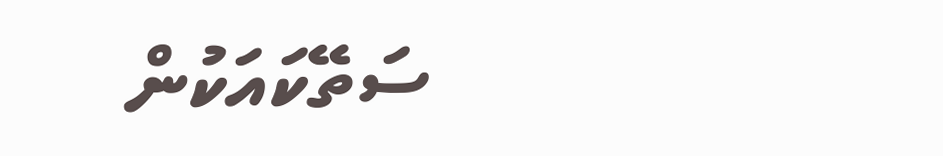ސަތޭކައަކުން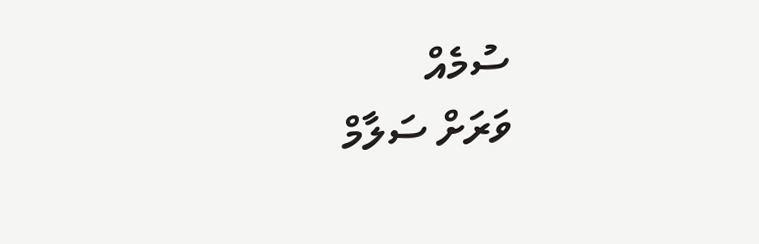ސުމެއް
ވަރަށް ސަލާމް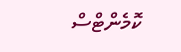ކޮމެންޓްސް